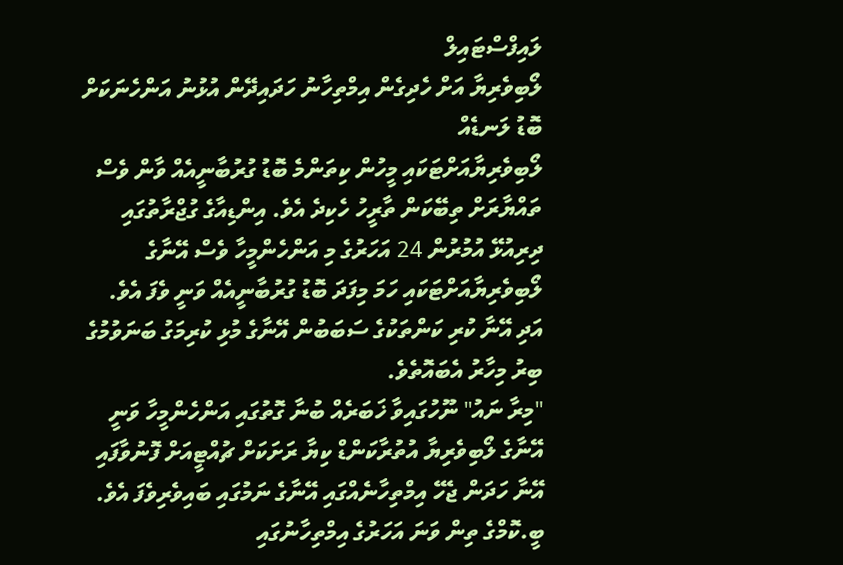ލައިފްސްޓައިލް
ލޯބިވެރިޔާ އަށް ހެދިގެން އިމްތިހާނު ހަދައިދޭން އުޅުނު އަންހެނަކަށް ބޮޑު ލަނޑެއް
ލޯބިވެރިޔާއަށްޓަކައި މީހުން ކިތަންމެ ބޮޑު ގުރުބާނީއެއް ވާން ވެސް ތައްޔާރަށް ތިބޭކަން ތާރީހު ހެކިދެ އެވެ. އިންޑިއާގެ ގުޖްރާތުގައި ދިރިއުޅޭ އުމުރުން 24 އަހަރުގެ މި އަންހެންމީހާ ވެސް އޭނާގެ ލޯބިވެރިޔާއަށްޓަކައި ހަމަ މިފަދަ ބޮޑު ގުރުބާނީއެއް ވަނީ ވެފަ އެވެ. އަދި އޭނާ ކުރި ކަންތަކުގެ ސަބަބުން އޭނާގެ މުޅި ކުރިމަގު ބަނަވުމުގެ ބިރު މިހާރު އެބައޮތެވެ.
"މިރާ ނައު" ނޫހުގައިވާ ޚަބަރެއް ބުނާ ގޮތުގައި އަންހެންމީހާ ވަނީ އޭނާގެ ލޯބިވެރިޔާ އުތުރާކަންޑް ކިޔާ ރަށަކަށް ޗުއްޓީއަށް ފޮނުވާފައި އޭނާ ހަދަން ޖެހޭ އިމްތިހާނެއްގައި އޭނާގެ ނަމުގައި ބައިވެރިވެފަ އެވެ.
ބީ.ކޮމްގެ ތިން ވަނަ އަހަރުގެ އިމްތިހާނުގައި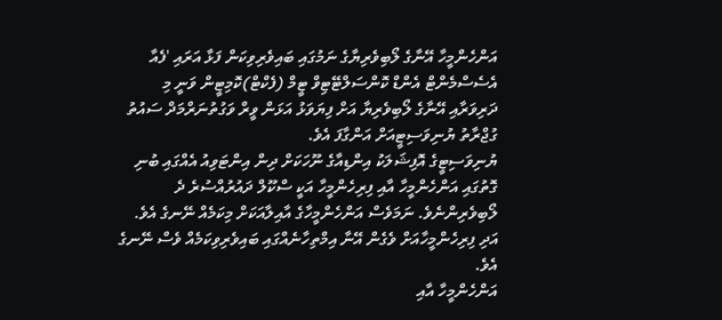އަންހެންމީހާ އޭނާގެ ލޯބިވެރިޔާގެ ނަމުގައި ބައިވެރިވިކަން ފަޅާ އަރައި 'ފެއާ އެސެސްމެންޓް އެންޑް ކޮންސަލްޓޭޓިވް ޓީމް (ފެކްޓް)ކޮމިޓީން ވަނީ މި ދަރިވަރާއި އޭނާގެ ލޯބިވެރިޔާ އަށް ފިޔަވަޅު އަޅަން ވީރް ވަގުތުނަރްމަދް ސައުތު ގުޖްރާތު ޔުނިވަސިޓީއަށް އަންގާފަ އެވެ.
ޔުނިވަސިޓީގެ އޮފިޝަލަކު އިންޑިއާގެ ނޫހަކަށް ދިން އިންޓަވިއު އެއްގައި ބުނި ގޮތުގައި އަންހެންމީހާ އާއި ފިރިހެންމީހާ އަކީ ސްކޫލް ދައުރުއްސުރެ ދެ ލޯބިވެރިންނެވެ. ނަމަވެސް އަންހެންމީހާގެ އާއިލާއަކަށް މިކަމެއް ނޭނގެ އެވެ. އަދި ފިރިހެންމީހާއަށް ވެގެން އޭނާ އިމްތިހާނެއްގައި ބައިވެރިވިކަމެއް ވެސް ނޭނގެ އެވެ.
އަންހެންމީހާ އާއި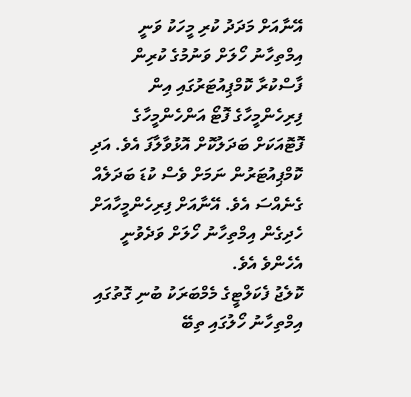އޭނާއަށް މަދަދު ކުރި މީހަކު ވަނީ އިމްތިހާނު ހޯލަށް ވަނުމުގެ ކުރިން ފާސްކުރާ ކޮމްޕިއުޓަރުގައި އިން ފިރިހެންމީހާގެ ފޮޓޯ އަންހެންމީހާގެ ފޮޓޮއަކަށް ބަދަލުކޮށް އޮޅުވާލާފަ އެވެ. އަދި ކޮމްޕިއުޓަރުން ނަމަށް ވެސް ކުޑަ ބަދަލެއް ގެނެއްސަ އެވެ. އޭނާއަށް ފިރިހެންމީހާއަށް ހެދިގެން އިމްތިހާނު ހޯލަށް ވަދެވުނީ އެހެންވެ އެވެ.
ކޮލެޖު ފެކަލްޓީގެ މެމްބަރަކު ބުނި ގޮތުގައި އިމްތިހާނު ހޯލުގައި ތިބޭ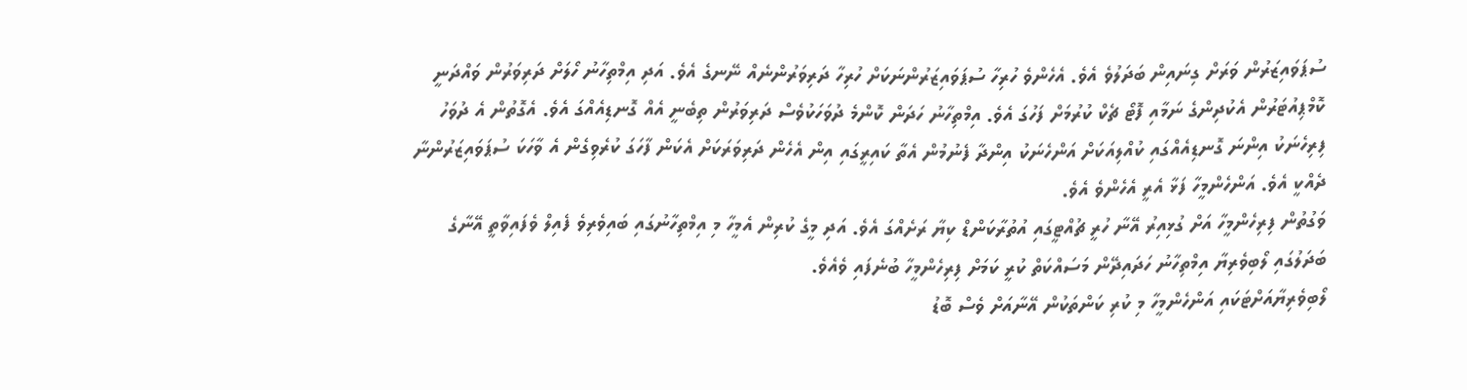ސުޕަވައިޒަރުން ވަރަށް ގިނައިން ބަދަލުވެ އެވެ. އެހެންވެ ހުރިހާ ސުޕަވައިޒަރުންނަކަށް ހުރިހާ ދަރިވަރުންނެއް ނޭނގެ އެވެ. އަދި އިމްތިހާނު ހޯލަށް ދަރިވަރުން ވައްދަނީ ކޮމްޕިއުޓަރުން އެކުދިންގެ ނަމާއި ފޮޓޯ ޗެކް ކުރުމަށް ފަހުގަ އެވެ. އިމްތިހާނު ހަދަން ކޮންމެ ދުވަހަކުވެސް ދަރިވަރުން ތިބެނީ އެއް ގޮނޑިއެއްގަ އެވެ. އެގޮތުން އެ ދުވަހު ފިރިހެނަކު އިންނަ ގޮނޑިއެއްގައި ކުއްލިއަކަށް އަންހެނަކު އިންދާ ފެނުމުން އެތާ ކައިރީގައި އިން އެހެން ދަރިވަރަކަށް އެކަން ފާހަގަ ކުރެވިގެން އެ ވާހަކަ ސުޕަވައިޒަރުންނާ ދެއްކީ އެވެ. އަންހެންމީހާ ފަޅާ އެރީ އެހެންވެ އެވެ.
ވަގުތުން ފިރިހެންމީހާ އަށް ގުޅިއިރު އޭނާ ހުރީ ޗުއްޓީގައި އުތުރާކަންޑް ކިޔާ ރަށެއްގަ އެވެ. އަދި މީގެ ކުރިން އެމީހާ މި އިމްތިހާނުގައި ބައިވެރިވެ ފެއިލް ވެފައިވާތީ އޭނާގެ ބަދަލުގައި ލޯބިވެރިޔާ އިމްތިހާނު ހަދައިދޭން މަސައްކަތް ކުރީ ކަމަށް ފިރިހެންމީހާ ބުނެފައި ވެއެވެ.
ލޯބިވެރިޔާއަށްޓަކައި އަންހެންމީހާ މި ކުރި ކަންތަކުން އޭނާއަށް ވެސް ބޮޑު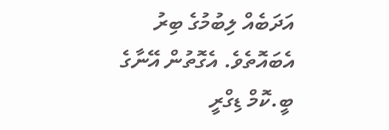އަދަބެއް ލިބުމުގެ ބިރު އެބައޮތެވެ. އެގޮތުން އޭނާގެ ބީ.ކޮމް ޑިގްރީ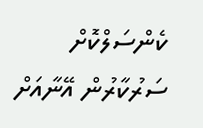ކެންސަލްކޮށް ސަރުކާރުން އޭނާއަށް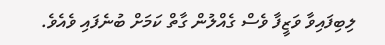ލިބިފައިވާ ވަޒީފާ ވެސް ގެއްލުން ގާތް ކަމަށް ބުނެފައި ވެއެވެ.